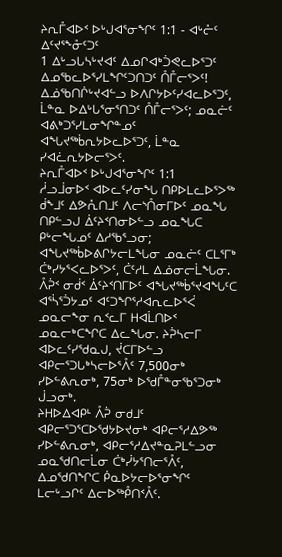ᔨᕆᒤᐊᐅᑉ ᐅᒡᒍᐊᕐᓂᖏᑦ 1:1 - ᐊᒡᓔᑦ ᐃᑦᔪᕐᖕᓁᑦᑐᑦ
1 ᐃᒡᓗᒐᓴᒡᔪᐊᑦ ᐃᓄᒋᐊᒃᑑᕙᓚᐅᕐᑐᑦ ᐃᓄᖃᓚᐅᕐᓯᒪᖏᑦᑐᑎᑐᑦ ᑍᒤᓕᕐᐳᑦ! ᐃᓅᖃᑎᒌᒡᔪᐊᓪᓗ ᐅᐱᒋᔭᐅᑦᓯᐊᓚᐅᕐᑐᑦ, ᒫᓐᓇ ᐅᐃᒡᒐᕐᓂᕐᑎᑐᑦ ᑍᒤᓕᕐᐳᑦ; ᓄᓇᓖᑦ ᐊᕕᒃᑐᕐᓯᒪᓂᖏᓐᓄᑦ ᐊᖓᔪᖅᑳᕆᔭᐅᓚᐅᕐᑐᑦ, ᒫᓐᓇ ᓯᐊᓛᕆᔭᐅᓕᕐᐳᑦ.
ᔨᕆᒤᐊᐅᑉ ᐅᒡᒍᐊᕐᓂᖏᑦ 1:1
ᓲᓗᒨᓂᐅᑉ ᐊᐅᓚᑦᓯᓂᖓ ᑎᑭᐅᒪᓚᐅᕐᐳᖅ ᑰᖕᒧᑦ ᐃᕗᕅᑎᒧᑦ ᐱᓕᔅᑍᓂᒥᐅᑦ ᓄᓇᖓ ᑎᑭᓪᓗᒍ ᐄᑦᔨᑉᑎᓂᐅᓪᓗ ᓄᓇᖓᑕ ᑭᒡᓕᖓᓄᑦ ᐃᓱᖃᕐᓗᓂ; ᐊᖓᔪᖅᑳᐅᕕᒋᔭᓕᒪᖓᓂ ᓄᓇᓖᑦ ᑕᒪᕐᒥᒃ ᑖᒃᓯᔭᕐᐸᓚᐅᕐᐳᑦ, ᑖᑦᓱᒪ ᐃᓅᓂᓕᒫᖓᓂ.
ᐰᕉᑉ ᓂᑰᑉ ᐄᑦᔨᑉᑎᒥᐅᑦ ᐊᖓᔪᖅᑳᕐᔪᐊᖓᑦᑕ ᐊᕐᓵᕐᑑᔭᓄᑦ ᐊᑦᑐᖏᕐᓱᐊᕆᓚᐅᕐᐹ ᓄᓇᓕᖕᓂ ᕆᑉᓚᒥ ᕼᐊᒫᑎᐅᑉ ᓄᓇᓕᒃᑕᖏᑕ ᐃᓚᖓᓂ. ᔨᕉᓴᓕᒥ ᐊᐅᓚᑦᓯᖁᓇᒍ, ᔫᑕᒥᐅᓪᓗ ᐊᑭᓕᕐᑐᒐᒃᓴᓕᐅᕐᐰᑦ 7,500ᓂᒃ ᓯᐅᓪᕕᕆᓂᒃ, 75ᓂᒃ ᐅᖁᒤᓐᓂᖃᕐᑐᓂᒃ ᒎᓗᓂᒃ.
ᔨᕼᐅᐃᐊᑭᒻ ᐰᕉ ᓂᑯᒧᑦ ᐊᑭᓕᕐᑐᕐᑕᐅᖁᔭᐅᔪᓂᒃ ᐊᑭᓕᕐᓱᐃᕗᖅ ᓯᐅᓪᕕᕆᓂᒃ, ᐊᑭᓕᕐᓱᐃᔪᓐᓇᕈᒪᓪᓗᓂ ᓄᓇᖁᑎᓕᒫᓂ ᑖᒃᓰᔭᕐᑎᓕᕐᐰᑦ, ᐃᓄᖁᑎᖏᑕ ᑮᓇᐅᔭᓕᐅᕐᓂᖏᑦ ᒪᓕᒡᓗᒋᑦ ᐃᓕᐅᖅᑬᑎᑉᐰᑦ.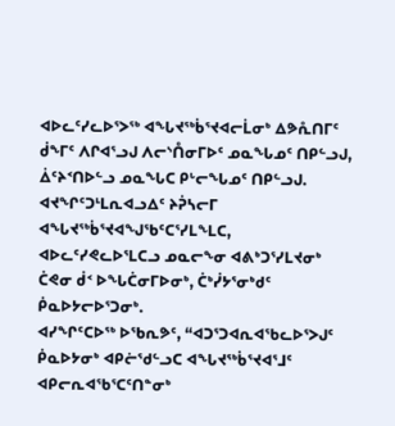ᐊᐅᓚᑦᓯᓚᐅᕐᐳᖅ ᐊᖓᔪᖅᑳᕐᔪᐊᓕᒫᓂᒃ ᐃᕗᕅᑎᒥᑦ ᑰᖕᒥᑦ ᐱᒋᐊᕐᓗᒍ ᐱᓕᔅᑍᓂᒥᐅᑦ ᓄᓇᖓᓄᑦ ᑎᑭᓪᓗᒍ, ᐄᑦᔨᑉᑎᐅᓪᓗ ᓄᓇᖓᑕ ᑭᒡᓕᖓᓄᑦ ᑎᑭᓪᓗᒍ.
ᐊᔪᖏᑦᑐᒻᒪᕆᐊᓗᐃᑦ ᔨᕉᓴᓕᒥ ᐊᖓᔪᖅᑳᕐᔪᐊᖑᖃᑦᑕᕐᓯᒪᖕᒪᑕ, ᐊᐅᓚᑦᓯᕙᓚᐅᕐᒪᑕᓗ ᓄᓇᓕᖕᓂ ᐊᕕᒃᑐᕐᓯᒪᔪᓂᒃ ᑖᕙᓂ ᑰᑉ ᐅᖓᑖᓂᒥᐅᓂᒃ, ᑖᒃᓰᔭᕐᓂᒃᑯᑦ ᑮᓇᐅᔭᓕᐅᕐᑐᓂᒃ.
ᐊᓯᖏᑦᑕᐅᖅ ᐅᖃᕆᕗᑦ, “ᐊᑐᕐᑐᐊᕆᐊᖃᓚᐅᕐᐳᒍᑦ ᑮᓇᐅᔭᓂᒃ ᐊᑭᓖᖁᓪᓗᑕ ᐊᖓᔪᖅᑳᕐᔪᐊᕐᒧᑦ ᐊᑭᓕᕆᐊᖃᕐᑕᑦᑎᓐᓂᒃ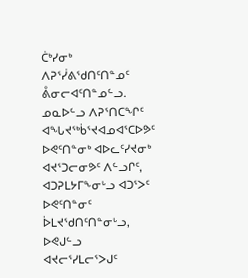ᑖᒃᓯᓂᒃ ᐱᕈᕐᓰᕕᖁᑎᑦᑎᓐᓄᑦ ᕔᓂᓕᐊᑦᑎᓐᓄᓪᓗ.
ᓄᓇᐅᓪᓗ ᐱᕈᕐᑎᑕᖏᑦ ᐊᖓᔪᖅᑳᕐᔪᐊᓄᐊᕐᑕᐅᕗᑦ ᐅᕙᑦᑎᓐᓂᒃ ᐊᐅᓚᑦᓯᔪᓂᒃ ᐊᔪᕐᑐᓕᓂᕗᑦ ᐱᓪᓗᒋᑦ, ᐊᑐᕈᒪᔭᒥᖕᓂᒡᓗ ᐊᑐᕐᐳᑦ ᐅᕙᑦᑎᓐᓂᑦ ᐆᒪᔪᖁᑎᑦᑎᓐᓂᒡᓗ, ᐅᕙᒍᓪᓗ ᐊᔪᓕᕐᓯᒪᓕᕐᐳᒍᑦ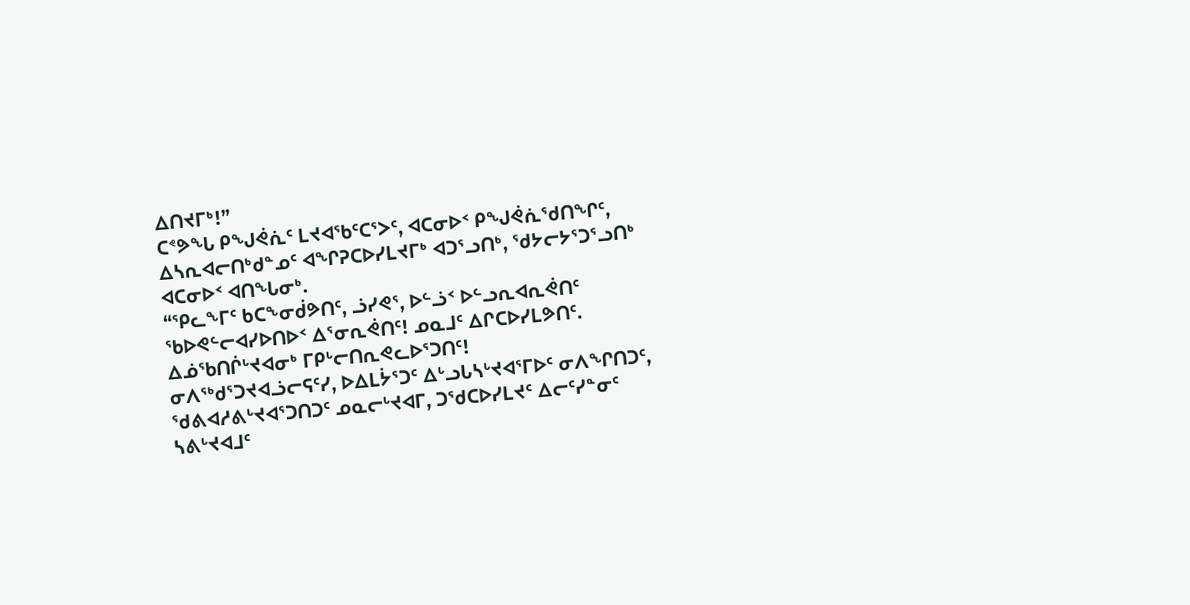ᐃᑎᔪᒥᒃ!”
ᑕᕝᕗᖓ ᑭᖑᕚᕇᑦ ᒪᔪᐊᖃᑦᑕᕐᐳᑦ, ᐊᑕᓂᐅᑉ ᑭᖑᕚᕇᖁᑎᖏᑦ, ᐃᓴᕆᐊᓕᑎᒃᑯᓐᓄᑦ ᐊᖏᕈᑕᐅᓯᒪᔪᒥᒃ ᐊᑐᕐᓗᑎᒃ, ᖁᔭᓕᔭᕐᑐᕐᓗᑎᒃ ᐊᑕᓂᐅᑉ ᐊᑎᖓᓂᒃ.
“ᕿᓚᖕᒥᑦ ᑲᑕᖕᓂᑰᕗᑎᑦ, ᓘᓯᕙᕐ, ᐅᓪᓘᑉ ᐅᓪᓗᕆᐊᕆᕚᑎᑦ ᖃᐅᕙᓪᓕᐊᓯᐅᑎᐅᑉ ᐃᕐᓂᕆᕚᑎᑦ! ᓄᓇᒧᑦ ᐃᒋᑕᐅᓯᒪᕗᑎᑦ. ᐃᓅᖃᑎᒌᒡᔪᐊᓂᒃ ᒥᑭᒡᓕᑎᕆᕙᓚᐅᕐᑐᑎᑦ!
ᓂᐱᖅᑯᕐᑐᔪᐊᓘᓕᕋᑦᓯ, ᐅᐃᒪᔮᕐᑐᑦ ᐃᒡᓗᒐᓴᒡᔪᐊᕐᒥᐅᑦ ᓂᐱᖏᑎᑐᑦ, ᖁᕕᐊᓱᕕᒡᔪᐊᕐᑐᑎᑐᑦ ᓄᓇᓕᒡᔪᐊᒥ, ᑐᖁᑕᐅᓯᒪᔪᑦ ᐃᓕᑦᓯᓐᓂᑦ ᓴᕕᒡᔪᐊᒧᑦ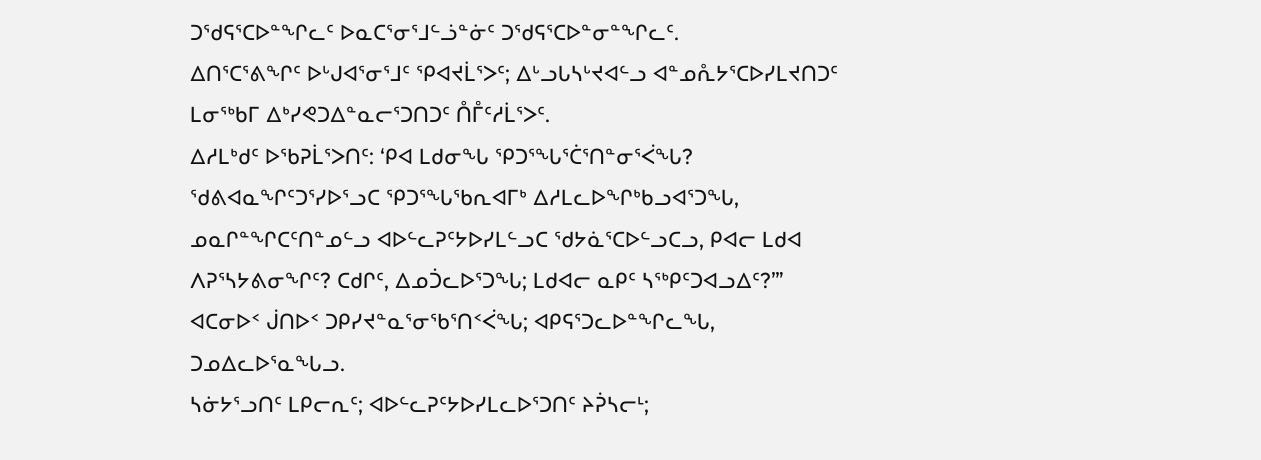ᑐᖁᕋᕐᑕᐅᓐᖏᓚᑦ ᐅᓇᑕᕐᓂᕐᒧᓪᓘᓐᓃᑦ ᑐᖁᕋᕐᑕᐅᓐᓂᓐᖏᓚᑦ.
ᐃᑎᕐᑕᕐᕕᖏᑦ ᐅᒡᒍᐊᕐᓂᕐᒧᑦ ᕿᐊᔪᒫᕐᐳᑦ; ᐃᒡᓗᒐᓴᒡᔪᐊᓪᓗ ᐊᓐᓄᕅᔭᕐᑕᐅᓯᒪᔪᑎᑐᑦ ᒪᓂᖅᑲᒥ ᐃᒃᓯᕙᑐᐃᓐᓇᓕᕐᑐᑎᑐᑦ ᑍᒤᑦᓱᒫᕐᐳᑦ.
ᐃᓱᒪᒃᑯᑦ ᐅᖃᕈᒫᕐᐳᑎᑦ: ‘ᑭᐊ ᒪᑯᓂᖓ ᕿᑐᕐᖓᕐᑖᕐᑎᓐᓂᕐᐹᖓ? ᖁᕕᐊᓇᖏᑦᑐᕐᓯᐅᕐᓗᑕ ᕿᑐᕐᖓᖃᕆᐊᒥᒃ ᐃᓱᒪᓚᐅᖏᒃᑲᓗᐊᕐᑐᖓ, ᓄᓇᒋᓐᖏᑕᑦᑎᓐᓄᓪᓗ ᐊᐅᓪᓚᕈᑦᔭᐅᓯᒪᓪᓗᑕ ᖁᔭᓈᕐᑕᐅᓪᓗᑕᓗ, ᑭᐊᓕ ᒪᑯᐊ ᐱᕈᕐᓴᔭᕕᓂᖏᑦ? ᑕᑯᒋᑦ, ᐃᓄᑑᓚᐅᕐᑐᖓ; ᒪᑯᐊᓕ ᓇᑭᑦ ᓴᖅᑭᑦᑐᐊᓗᐃᑦ?’”
ᐊᑕᓂᐅᑉ ᒎᑎᐅᑉ ᑐᑭᓯᔪᓐᓇᕐᓂᖃᕐᑎᑉᐹᖓ; ᐊᑭᕋᕐᑐᓚᐅᓐᖏᓚᖓ, ᑐᓄᐃᓚᐅᕐᓇᖓᓗ.
ᓴᓃᔭᕐᓗᑎᑦ ᒪᑭᓕᕆᑦ; ᐊᐅᓪᓚᕈᑦᔭᐅᓯᒪᓚᐅᕐᑐᑎᑦ ᔨᕉᓴᓕᒻ;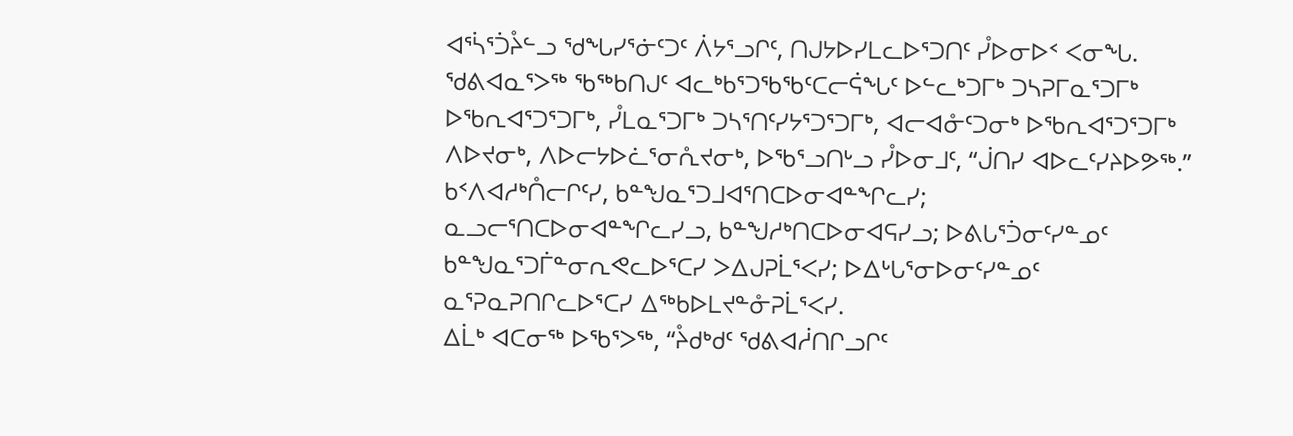ᐊᕐᓵᕐᑑᔧᓪᓗ ᖁᖓᓯᕐᓃᑦᑐᑦ ᐲᔭᕐᓗᒋᑦ, ᑎᒍᔭᐅᓯᒪᓚᐅᕐᑐᑎᑦ ᓮᐅᓂᐅᑉ ᐸᓂᖓ.
ᖁᕕᐊᓇᕐᐳᖅ ᖃᖅᑲᑎᒍᑦ ᐊᓚᒃᑲᕐᑐᖃᖃᑦᑕᓕᕌᖓᑦ ᐅᓪᓚᒃᑐᒥᒃ ᑐᓴᕈᒥᓇᕐᑐᒥᒃ ᐅᖃᕆᐊᕐᑐᕐᑐᒥᒃ, ᓮᒪᓇᕐᑐᒥᒃ ᑐᓴᕐᑎᑦᓯᔭᕐᑐᕐᑐᒥᒃ, ᐊᓕᐊᓁᑦᑐᓂᒃ ᐅᖃᕆᐊᕐᑐᕐᑐᒥᒃ ᐱᐅᔪᓂᒃ, ᐱᐅᓕᔭᐅᓛᕐᓂᕅᔪᓂᒃ, ᐅᖃᕐᓗᑎᒡᓗ ᓮᐅᓂᒧᑦ, “ᒎᑎᓯ ᐊᐅᓚᑦᓯᔨᐅᕗᖅ.”
ᑲᑉᐱᐊᓱᒃᑍᓕᒋᑦᓯ, ᑲᓐᖑᓇᕐᑐᒧᐊᕐᑎᑕᐅᓂᐊᓐᖏᓚᓯ; ᓇᓗᓕᕐᑎᑕᐅᓂᐊᓐᖏᓚᓯᓗ, ᑲᓐᖑᓱᒃᑎᑕᐅᓂᐊᕋᓯᓗ; ᐅᕕᒐᕐᑑᓂᑦᓯᓐᓄᑦ ᑲᓐᖑᓇᕐᑐᒦᓐᓂᕆᕙᓚᐅᕐᑕᓯ ᐳᐃᒍᕈᒫᕐᐸᓯ; ᐅᐃᒡᒐᕐᓂᐅᓂᑦᓯᓐᓄᑦ ᓇᕐᕈᓇᕈᑎᒋᓚᐅᕐᑕᓯ ᐃᖅᑲᐅᒪᔪᓐᓁᕈᒫᕐᐸᓯ.
ᐃᒫᒃ ᐊᑕᓂᖅ ᐅᖃᕐᐳᖅ, “ᔧᑯᒃᑯᑦ ᖁᕕᐊᓲᑎᒋᓗᒋᑦ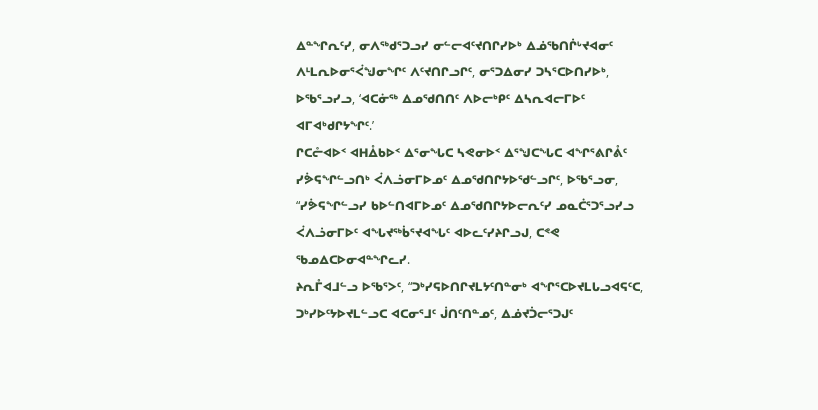ᐃᓐᖏᕆᑦᓯ, ᓂᐱᖅᑯᕐᑐᓗᓯ ᓂᓪᓕᐊᑦᔪᑎᒋᓯᐅᒃ ᐃᓅᖃᑎᒌᒡᔪᐊᓂᑦ ᐱᒻᒪᕆᐅᓂᕐᐹᖑᓂᖏᑦ ᐱᑦᔪᑎᒋᓗᒋᑦ, ᓂᕐᑐᐃᓂᓯ ᑐᓴᕐᑕᐅᑎᓯᐅᒃ, ᐅᖃᕐᓗᓯᓗ, ‘ᐊᑕᓃᖅ ᐃᓄᖁᑎᑎᑦ ᐱᐅᓕᒃᑭᑦ ᐃᓴᕆᐊᓕᒥᐅᑦ ᐊᒥᐊᒃᑯᒋᔭᖏᑦ.’
ᒋᑕᓔᐊᐅᑉ ᐊᕼᐂᑲᐅᑉ ᐃᕐᓂᖓᑕ ᓴᕙᓂᐅᑉ ᐃᕐᖑᑕᖓᑕ ᐊᖏᕐᕕᒋᕔᑦ ᓯᕘᕋᖏᓪᓗᑎᒃ ᐹᐱᓘᓂᒥᐅᓄᑦ ᐃᓄᖁᑎᒋᔭᐅᖁᓪᓗᒋᑦ, ᐅᖃᕐᓗᓂ, “ᓯᕘᕋᖏᓪᓗᓯ ᑲᐅᓪᑎᐊᒥᐅᓄᑦ ᐃᓄᖁᑎᒋᔭᐅᓕᕆᑦᓯ ᓄᓇᑖᕐᑐᕐᓗᓯᓗ ᐹᐱᓘᓂᒥᐅᑦ ᐊᖓᔪᖅᑳᕐᔪᐊᖓᑦ ᐊᐅᓚᑦᓯᔨᒋᓗᒍ, ᑕᕝᕙ ᖃᓄᐃᑕᐅᓂᐊᓐᖏᓚᓯ.
ᔨᕆᒤᐊᒧᓪᓗ ᐅᖃᕐᐳᑦ, “ᑐᒃᓯᕋᐅᑎᒋᔪᒪᔭᑦᑎᓐᓂᒃ ᐊᖏᕐᑕᐅᔪᒪᒐᓗᐊᕋᑦᑕ, ᑐᒃᓯᐅᑦᔭᐅᔪᒪᓪᓗᑕ ᐊᑕᓂᕐᒧᑦ ᒎᑎᑦᑎᓐᓄᑦ, ᐃᓅᔪᑑᓕᕐᑐᒍᑦ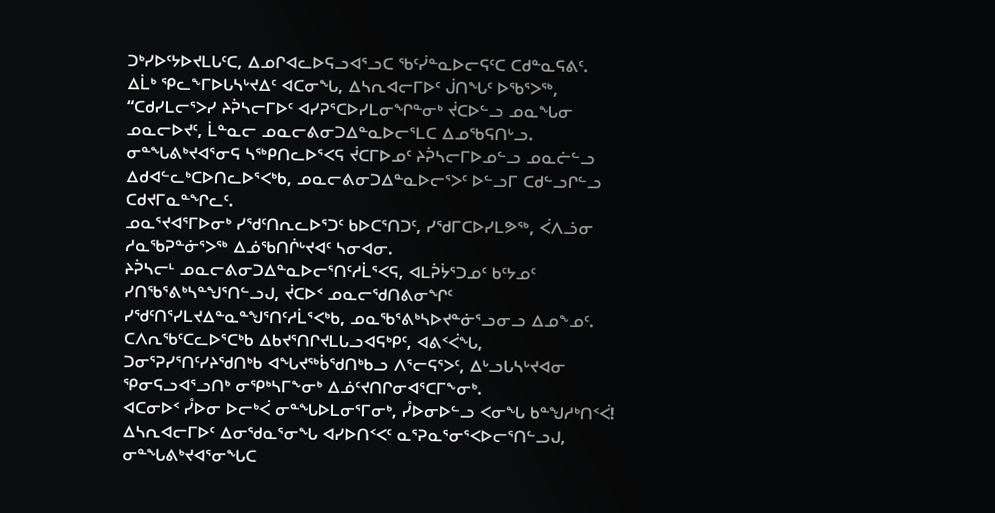ᑐᒃᓯᐅᑦᔭᐅᔪᒪᒐᑦᑕ, ᐃᓄᒋᐊᓚᐅᕋᓗᐊᕐᓗᑕ ᖃᑦᓰᓐᓇᐅᓕᕋᑦᑕ ᑕᑯᓐᓇᕋᕕᑦ.
ᐃᒫᒃ ᕿᓚᖕᒥᐅᒐᓴᒡᔪᐃᑦ ᐊᑕᓂᖓ, ᐃᓴᕆᐊᓕᒥᐅᑦ ᒎᑎᖓᑦ ᐅᖃᕐᐳᖅ, “ᑕᑯᓯᒪᓕᕐᐳᓯ ᔨᕉᓴᓕᒥᐅᑦ ᐊᓯᕈᕐᑕᐅᓯᒪᓂᖏᓐᓂᒃ ᔫᑕᐅᓪᓗ ᓄᓇᖓᓂ ᓄᓇᓕᐅᔪᑦ, ᒫᓐᓇᓕ ᓄᓇᓕᕕᓂᑐᐃᓐᓇᐅᓕᕐᒪᑕ ᐃᓄᖃᕋᑎᒡᓗ.
ᓂᓐᖓᕕᒃᔪᐊᕐᓂᕋ ᓴᖅᑭᑎᓚᐅᕐᐸᕋ ᔫᑕᒥᐅᓄᑦ ᔨᕉᓴᓕᒥᐅᓄᓪᓗ ᓄᓇᓖᓪᓗ ᐃᑯᐊᓪᓚᒃᑕᐅᑎᓚᐅᕐᐸᒃᑲ, ᓄᓇᓕᕕᓂᑐᐃᓐᓇᐅᓕᕐᐳᑦ ᐅᓪᓗᒥ ᑕᑯᓪᓗᒋᓪᓗ ᑕᑯᔪᒥᓇᓐᖏᓚᑦ.
ᓄᓇᕐᔪᐊᕐᒥᐅᓂᒃ ᓯᖁᑦᑎᕆᓚᐅᕐᑐᑦ ᑲᐅᑕᕐᑎᑐᑦ, ᓯᖁᒥᑕᐅᓯᒪᕗᖅ, ᐹᐱᓘᓂ ᓱᓇᖃᕈᓐᓃᕐᐳᖅ ᐃᓅᖃᑎᒌᒡᔪᐊᑦ ᓴᓂᐊᓂ.
ᔨᕉᓴᓕᒻ ᓄᓇᓕᕕᓂᑐᐃᓐᓇᐅᓕᕐᑎᑦᓱᒫᕐᐸᕋ, ᐊᒪᕉᔮᕐᑐᓄᑦ ᑲᑦᔭᓄᑦ ᓯᑎᖃᕐᕕᒃᓴᓐᖑᕐᑎᓪᓗᒍ, ᔫᑕᐅᑉ ᓄᓇᓕᖁᑎᕕᓂᖏᑦ ᓯᖁᑦᑎᕐᓯᒪᔪᐃᓐᓇᓐᖑᕐᑎᑦᓱᒫᕐᐸᒃᑲ, ᓄᓇᖃᕐᕕᒃᓴᐅᔪᓐᓃᕐᓗᓂᓗ ᐃᓄᖕᓄᑦ.
ᑕᐱᕆᖃᑦᑕᓚᐅᕐᑕᒃᑲ ᐃᑲᔪᕐᑎᒋᔪᒪᒐᓗᐊᕋᒃᑭᑦ, ᐊᕕᑉᐹᖓ, ᑐᓂᕐᕈᓯᕐᑎᑦᓯᔨᖁᑎᒃᑲ ᐊᖓᔪᖅᑳᖁᑎᒃᑲᓗ ᐱᕐᓕᕋᕐᐳᑦ, ᐃᒡᓗᒐᓴᒡᔪᐊᓂ ᕿᓂᕋᓗᐊᕐᓗᑎᒃ ᓂᕿᒃᓴᒥᖕᓂᒃ ᐃᓅᑦᔪᑎᒋᓂᐊᕐᑕᒥᖕᓂᒃ.
ᐊᑕᓂᐅᑉ ᓮᐅᓂ ᐅᓕᒃᐹ ᓂᓐᖓᐅᒪᓂᕐᒥᓂᒃ, ᓮᐅᓂᐅᓪᓗ ᐸᓂᖓ ᑲᓐᖑᓱᒃᑎᑉᐹ! ᐃᓴᕆᐊᓕᒥᐅᑦ ᐃᓂᖁᓇᕐᓂᖓ ᐊᓯᐅᑎᑉᐸᑦ ᓇᕐᕈᓇᕐᓂᕐᐸᐅᓕᕐᑎᓪᓗᒍ, ᓂᓐᖓᕕᒃᔪᐊᕐᓂᖓᑕ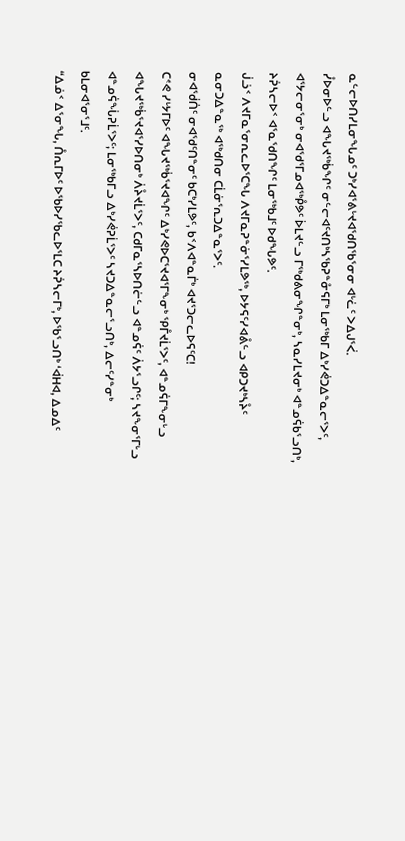ᓇᓪᓕᐅᑎᓯᒪᓂᖓᓄᑦ ᑐᒃᓯᐊᕐᕕᒡᔪᐊᖁᑎᖃᕐᓂᓂ ᐊᒡᓛᑦ ᐳᐃᒍᕐᐹ.
ᓮᐅᓂᐅᓪᓗ ᐊᖓᔪᖅᑳᖏᑦ ᓂᓪᓕᐊᑦᔪᑎᒃᓴᖃᕈᓐᓁᕋᒥᒃ ᒪᓂᖅᑲᒥ ᐃᒃᓯᕚᑐᐃᓐᓇᓕᕐᐳᑦ, ᐊᕐᔭᓕᓂᕐᓂᒃ ᓂᐊᖁᕐᒥᓄᐊᖅᑬᕗᑦ ᐆᒪᔪᓪᓗ ᒥᖅᑯᕕᓂᖏᓐᓂᒃ, ᓴᓇᓯᒪᔪᓂᒃ ᐊᓐᓄᕌᑲᕐᓗᑎᒃ, ᔨᕉᓴᓕᐅᑉ ᐊᕐᓇᖁᑎᖏᑦ ᒪᓂᖅᑲᒧᑦ ᐅᑯᖓᕗᑦ.
ᒎᓘᑉ ᐱᔪᒥᓇᕐᓂᕆᓚᐅᕐᑕᖓ ᐱᔪᒥᓇᕈᓐᓃᕐᓯᒪᕗᖅ, ᐅᔭᕋᑦᓯᐊᕔᓪᓗ ᐊᑭᑐᔪᒃᓴᔧᑦ ᓇᓂᑐᐃᓐᓇᖅ ᐊᖅᑯᑎᓂ ᑕᒫᓃᕐᕆᑐᐃᓐᓇᕐᐳᑦ.
ᓂᐊᖂᑏᑦ ᓂᐊᖁᑦᑎᓐᓂᑦ ᑲᑕᒃᓯᒪᕗᑦ, ᑲᑉᐱᐊᓐᓇᒦᒃ ᐊᔪᕐᑐᓕᓚᐅᕋᑦᑕ!
ᑕᕝᕙ ᓯᒡᔭᒥᐅᑦ ᐊᖓᔪᖅᑳᕐᔪᐊᖏᑦ ᐃᒃᓯᕙᐅᑕᕐᔪᐊᕐᒥᖕᓂᒃ ᕿᒤᔪᒫᕐᐳᑦ, ᐊᓐᓄᕌᒥᖕᓂᒡᓗ ᐊᖓᔪᖅᑳᕐᔪᐊᕐᓯᐅᑎᓂᒃ ᐲᔧᔪᒫᕐᐳᑦ, ᑕᑯᒥᓇᕐᓴᐅᑎᓖᓪᓗ ᐊᓐᓄᕌᑦ ᐲᔭᕐᓗᒋᑦ; ᓴᔪᖕᓂᕐᒥᒡᓗ ᐊᓐᓄᕌᖔᕈᒫᕐᐳᑦ; ᒪᓂᖅᑲᒥᓗ ᐃᒃᓯᕚᕈᒫᕐᐳᑦ ᓴᔪᑐᐃᓐᓇᓕᕐᓗᑎᒃ, ᐃᓕᑦᓯᓐᓂᒃ ᑲᒪᓂᐊᕐᓂᕐᒧᑦ.
“ᐃᓅᑉ ᐃᕐᓂᖓ, ᑍᕆᒥᐅᑦ ᐅᖃᐅᓯᖃᓚᐅᕐᒪᑕ ᔨᕉᓴᓕᒥᒃ, ᐅᖃᕐᓗᑎᒃ ‘ᐋᕼᐊ, ᐃᓄᐃᑦ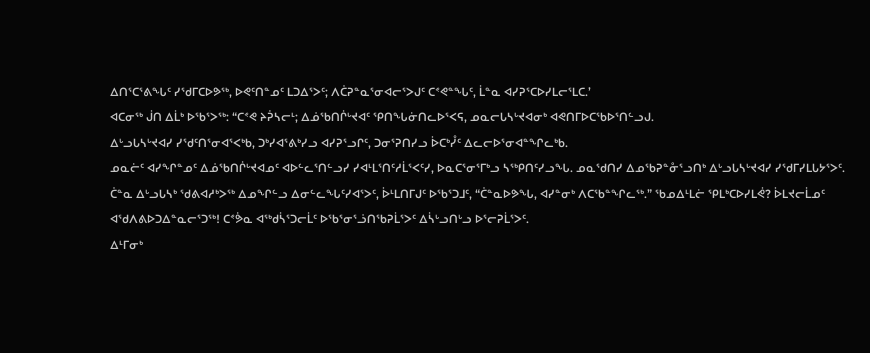ᐃᑎᕐᑕᕐᕕᖓᑦ ᓯᖁᒥᑕᐅᕗᖅ, ᐅᕙᑦᑎᓐᓄᑦ ᒪᑐᐃᕐᐳᑦ; ᐱᑖᕈᓐᓇᕐᓂᐊᓕᕐᐳᒍᑦ ᑕᕝᕙᓐᖓᑦ, ᒫᓐᓇ ᐊᓯᕈᕐᑕᐅᓯᒪᓕᕐᒪᑕ.’
ᐊᑕᓂᖅ ᒎᑎ ᐃᒫᒃ ᐅᖃᕐᐳᖅ: “ᑕᕝᕙ ᔨᕉᓴᓕᒻ; ᐃᓅᖃᑎᒌᒡᔪᐊᑦ ᕿᑎᖓᓃᑎᓚᐅᕐᐸᕋ, ᓄᓇᓕᒐᓴᒡᔪᐊᓂᒃ ᐊᕙᑎᒥᐅᑕᖃᐅᕐᑎᓪᓗᒍ.
ᐃᒡᓗᒐᓴᒡᔪᐊᓯ ᓯᖁᑦᑎᕐᓂᐊᕐᐸᒃᑲ, ᑐᒃᓯᐊᕐᕕᒃᓯᓗ ᐊᓯᕈᕐᓗᒋᑦ, ᑐᓂᕐᕈᑎᓯᓗ ᐆᑕᒃᓮᑦ ᐃᓚᓕᐅᕐᓂᐊᓐᖏᓚᒃᑲ.
ᓄᓇᓖᑦ ᐊᓯᖏᓐᓄᑦ ᐃᓅᖃᑎᒌᒡᔪᐊᓄᑦ ᐊᐅᓪᓚᕐᑎᓪᓗᓯ ᓯᐊᒻᒪᕐᑎᑦᓱᒫᕐᐸᑦᓯ, ᐅᓇᑕᕐᓂᕐᒥᒃᓗ ᓴᖅᑭᑎᑦᓯᓗᖓ. ᓄᓇᖁᑎᓯ ᐃᓄᖃᕈᓐᓁᕐᓗᑎᒃ ᐃᒡᓗᒐᓴᒡᔪᐊᓯ ᓯᖁᒥᓯᒪᒐᔭᕐᐳᑦ.
ᑖᓐᓇ ᐃᒡᓗᒐᓴᒃ ᖁᕕᐊᓱᒃᐳᖅ ᐃᓄᖏᓪᓗ ᐃᓂᓪᓚᖓᑦᓯᐊᕐᐳᑦ, ᐆᒻᒪᑎᒥᒍᑦ ᐅᖃᕐᑐᒧᑦ, “ᑖᓐᓇᐅᕗᖓ, ᐊᓯᓐᓂᒃ ᐱᑕᖃᓐᖏᓚᖅ.” ᖃᓄᐃᒻᒪᓖ ᕿᒪᒃᑕᐅᓯᒪᕚ? ᐆᒪᔪᓕᒫᓄᑦ ᐊᖁᐱᕕᐅᑐᐃᓐᓇᓕᕐᑐᖅ! ᑕᕝᕘᓇ ᐊᖅᑯᓵᕐᑐᓕᒫᑦ ᐅᖃᕐᓂᕐᓘᑎᖃᕈᒫᕐᐳᑦ ᐃᓵᒡᓗᑎᒡᓗ ᐅᕐᓕᕈᒫᕐᐳᑦ.
ᐃᒻᒥᓂᒃ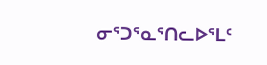ᓂᕐᑐᕐᓇᕐᑎᓚᐅᕐᒪᑦ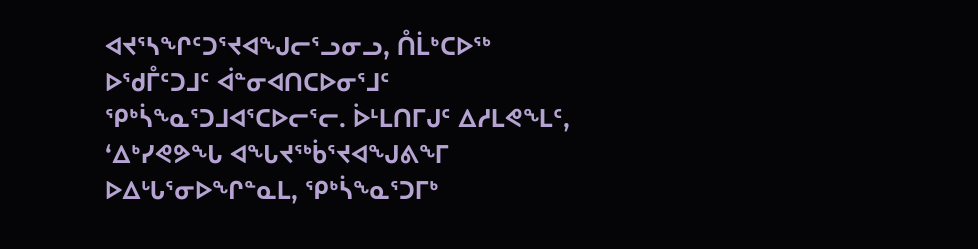ᐊᔪᕐᓴᖏᑦᑐᕐᔪᐊᖑᓕᕐᓗᓂᓗ, ᑍᒫᒃᑕᐅᖅ ᐅᖁᒤᑦᑐᒧᑦ ᐋᓐᓂᐊᑎᑕᐅᓂᕐᒧᑦ ᕿᒃᓵᖕᓇᕐᑐᒧᐊᕐᑕᐅᓕᕐᓕ. ᐆᒻᒪᑎᒥᒍᑦ ᐃᓱᒪᕙᖕᒪᑦ, ‘ᐃᒃᓯᕙᕗᖓ ᐊᖓᔪᖅᑳᕐᔪᐊᖑᕕᖕᒥ ᐅᐃᒡᒐᕐᓂᐅᖏᓐᓇᒪ, ᕿᒃᓵᖕᓇᕐᑐᒥᒃ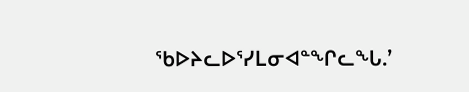ᖃᐅᔨᓚᐅᕐᓯᒪᓂᐊᓐᖏᓚᖓ.’